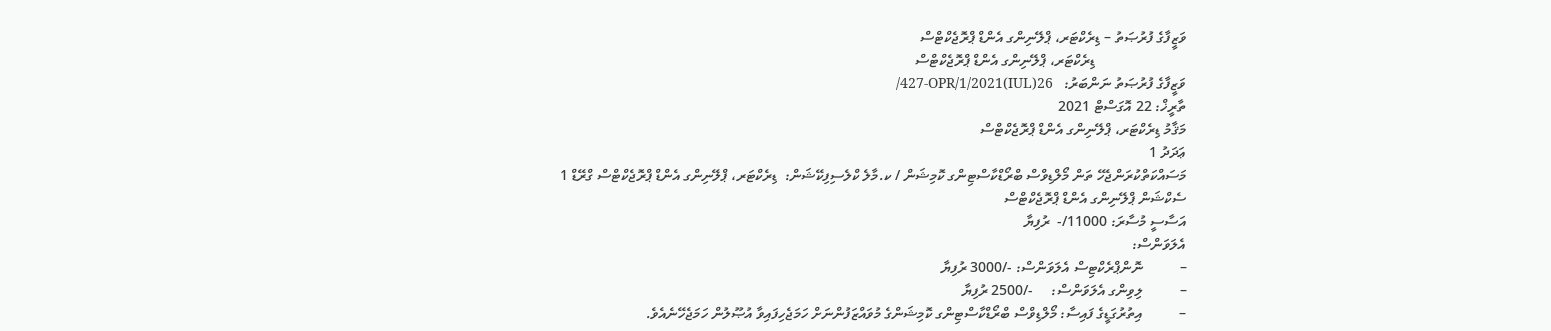ވަޒީފާގެ ފުރުޞަތު – ޑިރެކްޓަރ، ޕްލޭނިންގ އެންޑް ޕްރޮޖެކްޓްސް
                         ޑިރެކްޓަރ، ޕްލޭނިންގ އެންޑް ޕްރޮޖެކްޓްސް
ވަޒީފާގެ ފުރުޞަތު ނަންބަރު:   26(IUL)427-OPR/1/2021/
ތާރީޚް: 22 އޮގަސްޓް 2021
މަޤާމު ޑިރެކްޓަރ، ޕްލޭނިންގ އެންޑް ޕްރޮޖެކްޓްސް
ޢަދަދު 1
މަސައްކަތްކުރަންޖެހޭ ތަން މޯލްޑިވްސް ބްރޯޑްކާސްޓިންގ ކޮމިޝަން / ކ.މާލެ ކްލެސިފިކޭޝަން:  ޑިރެކްޓަރ، ޕްލޭނިންގ އެންޑް ޕްރޮޖެކްޓްސް ގްރޭޑް 1
ސެކްޝަން ޕްލޭނިންގ އެންޑް ޕްރޮޖެކްޓްސް
އަސާސީ މުސާރަ: 11000/-  ރުފިޔާ
އެލަވަންސް:
–          ނޮންޕްރެކްޓިސް އެލަވަންސް: -/3000 ރުފިޔާ
–          ލިވިންގ އެލަވަންސް:     -/2500 ރުފިޔާ
–          އިތުރުގަޑީގެ ފައިސާ: މޯލްޑިވްސް ބްރޯޑްކާސްޓިންގ ކޮމިޝަންގެ މުވައްޒަފުންނަށް ހަމަޖެހިފައިވާ އުޞޫލުން ހަމަޖެހޭނެއެވެ.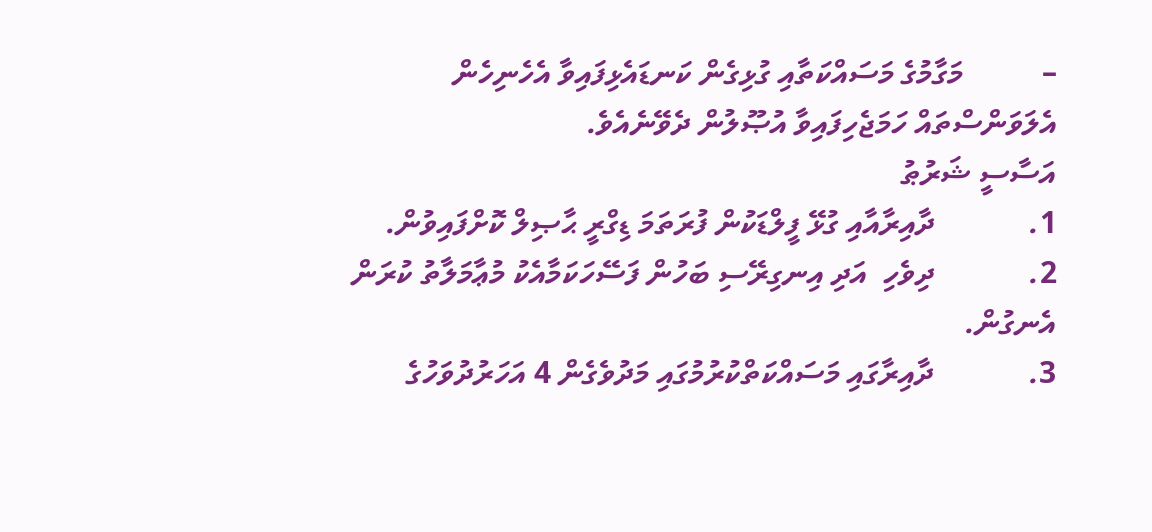–          މަގާމުގެ މަސައްކަތާއި ގުޅިގެން ކަނޑައެޅިފައިވާ އެހެނިހެން އެލަވަންސްތައް ހަމަޖެހިފައިވާ އުޞޫލުން ދެވޭނެއެވެ.
އަސާސީ ޝަރުޠު
1.            ދާއިރާއާއި ގުޅޭ ފީލްޑަކުން ފުރަތަމަ ޑިގްރީ ޙާޞިލް ކޮށްފައިވުން.
2.            ދިވެހި  އަދި އިނގިރޭސި ބަހުން ފަސޭހަކަމާއެކު މުޢާމަލާތު ކުރަން އެނގުން.
3.            ދާއިރާގައި މަސައްކަތްކުރުމުގައި މަދުވެގެން 4 އަހަރުދުވަހުގެ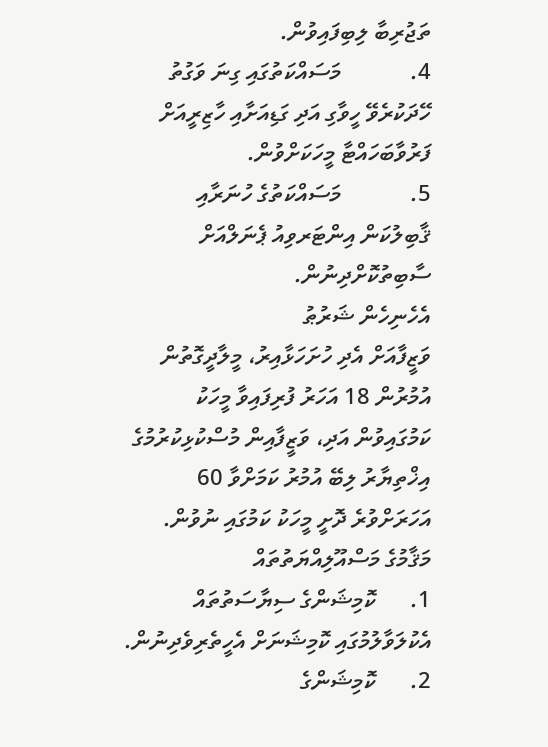ތަޖުރިބާ ލިބިފައިވުން.
4.            މަސައްކަތުގައި ގިނަ ވަގުތު ހޭދަކުރެވޭ ހީވާގި އަދި ގަޑިއަށާއި ހާޒިރީއަށް     ފަރުވާބަހައްޓާ މީހަކަށްވުން.
5.            މަސައްކަތުގެ ހުނަރާއި ޤާބިލުކަން އިންޓަރވިއު ޕެނަލްއަށް ސާބިތުކޮށްދިނުން.
އެހެނިހެން ޝަރުޠު
ވަޒީފާއަށް އެދި ހުށަހަޅާއިރު، މީލާދީގޮތުން އުމުރުން 18 އަހަރު ފުރިފައިވާ މީހަކު ކަމުގައިވުން އަދި، ވަޒީފާއިން މުސްކުޅިކުރުމުގެ އިޚްތިޔާރު ލިބޭ އުމުރު ކަމަށްވާ 60 އަހަރަށްވުރެ ދޮށީ މީހަކު ކަމުގައި ނުވުން.
މަޤާމުގެ މަސްއޫލިއްޔަތުތައް
1.      ކޮމިޝަންގެ ސިޔާސަތުތައް އެކުލަވާލުމުގައި ކޮމިޝަނަށް އެހީތެރިވެދިނުން.
2.      ކޮމިޝަންގެ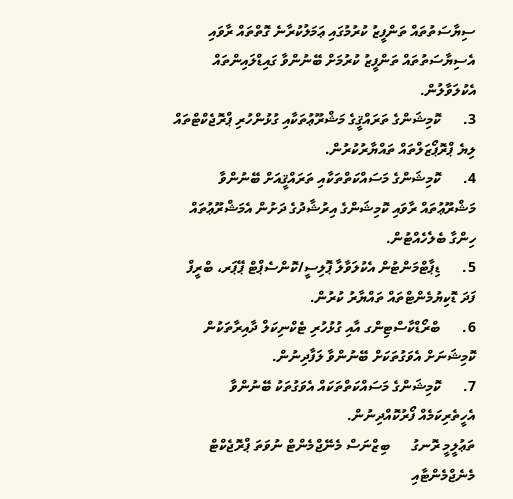ސިޔާސަތުތައް ތަންފީޒު ކުރުމުގައި ޢަމަލުކުރާނެ ގޮތްތައް ރާވައި އެސިޔާސަތުތައް ތަންފީޒު ކުރުމަށް ބޭނުންވާ ގައިޑްލައިންތައް އެކުލަވާލުން.
3.      ކޮމިޝަންގެ ތަރައްޤީގެ މަޝްރޫޢުތަކާއި ގުޅުންހުރި ޕްރޮޖެކްޓްތައް ލިޔެ ޕްރޮޕޯޒަލްތައް ތައްޔާރުކުރުން.
4.      ކޮމިޝަންގެ މަސައްކަތްތަކާއި ތަރައްޤީއަށް ބޭނުންވާ މަޝްރޫޢުތައް ރާވައި ކޮމިޝަންގެ އިރުޝާދުގެ ދަށުން އެމަޝްރޫޢުތައް ހިންގާ ބެލެހެއްޓުން.
5.      ޑިޕާޓްމަންޓުން އެކުލަވާލާ ޕޮލިސީ/ކޮންސެޕްޓް ޕޭޕަރ، ބްރީފް ފަދަ ޑޮކިޔުމެންޓްތައް ތައްޔާރު ކުރުން.
6.      ބްރޯޑްކާސްޓިންގ އާއި ގުޅުހުރި ޓެކްނިކަލް ދާއިރާތަކުން ކޮމިޝަނަށް އެވަގުތަކަށް ބޭނުންވާ ލަފާދިނުން.
7.      ކޮމިޝަންގެ މަސައްކަތްތަކައް އެވަގުތަކު ބޭނުންވާ އެހީތެރިކަމެއް ފޯރުކޮއްދިނުން.
ތަޢުލީމީ ރޮނގު      ބިޒްނަސް މެނޭޖްމެންޓް ނުވަތަ ޕްރޮޖެކްޓް މެނެޖްމެންޓާއި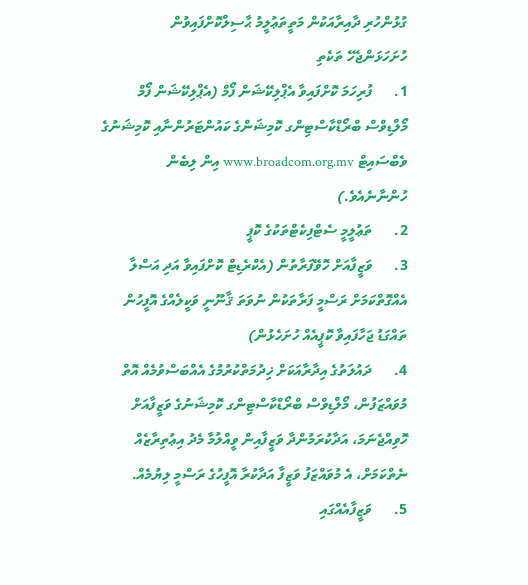ގުޅުންހުރި ދާއިރާއަކުން މަތީތަޢުލީމު ޙާސިލްކޮށްފައިވުން
ހުށަހަޅަންޖެހޭ ތަކެތި
1.      ފުރިހަމަ ކޮށްފައިވާ އެޕްލިކޭޝަން ފޯމް (އެޕްލިކޭޝަން ފޯމް މޯލްޑިވްސް ބްރޯޑްކާސްޓިންގ ކޮމިޝަންގެ ކައުންޓަރުންނާއި ކޮމިޝަނުގެ ވެބްސައިޓް www.broadcom.org.mv އިން ލިބެން ހުންނާނެއެވެ.)
2.      ތަޢުލީމީ ސެޓްފިކެޓްތަކުގެ ކޮޕީ
3.      ވަޒީފާއަށް ހޮވޭފަރާތުން (އެކްރެޑިޓް ކޮށްފައިވާ އަދި އަސްލާ އެއްގޮތްކަމަށް ރަސްމީ ފަރާތަކުން ނުވަތަ ޤާނޫނީ ވަކީލެއްގެ އޮފީހުން ތައްގަޑު ޖަހާފައިވާ ކޮޕީއެއް ހުށަހެޅުން)
4.      ދައުލަތުގެ އިދާރާއަކަށް ޚިދުމަތްކުރުމުގެ އެއްބަސްވުމެއް އޮތް މުވައްޒަފުން، މޯލްޑިވްސް ބްރޯޑްކާސްޓިންގ ކޮމިޝަނުގެ ވަޒީފާއަށް ހޮވިއްޖެނަމަ، އަދާކުރަމުންދާ ވަޒީފާއިން ވީއްލުމާ މެދު އިޢުތިރާޒެއް ނެތްކަމަށް، އެ މުވައްޒަފު ވަޒީފާ އަދާކުރާ އޮފީހުގެ ރަސްމީ ލިޔުމެއް.
5.      ވަޒީފާއެއްގައި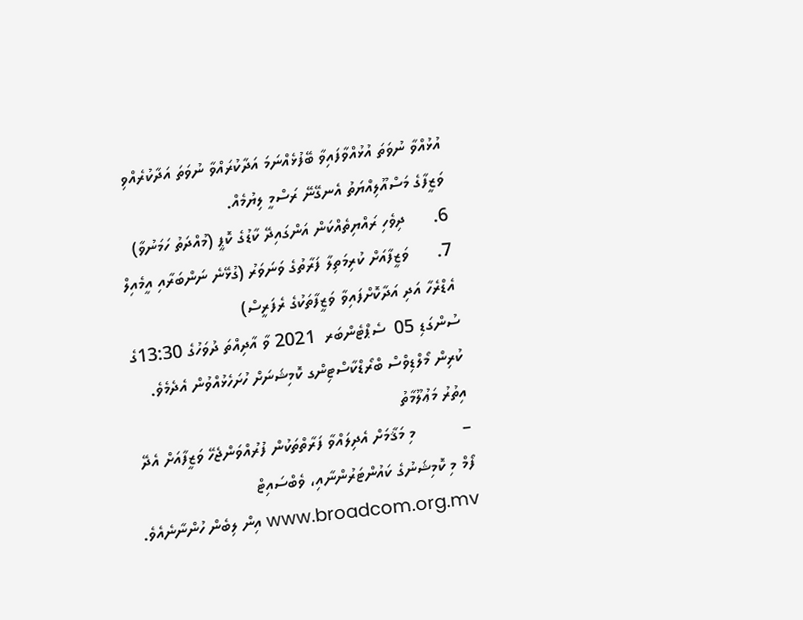އުޅުއްވާ ނުވަތަ އުޅުއްވާފައިވާ ބޭފުޅެއްނަމަ އަދާކުރައްވާ ނުވަތަ އަދާކުރެއްވި ވަޒީފާގެ މަސްއޫލިއްޔަތު އެނގޭނޭ ރަސްމީ ލިޔުމެއް.
6.      ދިވެހި ރައްޔިތެއްކަން އަންގައިދޭ ކާޑުގެ ކޮޕީ (މުއްދަތު ހަމަނުވާ)
7.      ވަޒީފާއަށް ކުރިމަތިލާ ފަރާތުގެ ވަނަވަރު (ގުޅޭނެ ނަންބަރާއި އީމެއިލް އެޑްރެހާ އަދި އަދާކޮށްފައިވާ ވަޒީފާތަކުގެ ރެފަރީސް)
ސުންގަޑި 05  ސެޕްޓެންބަރ  2021 ވާ އާދިއްތަ ދުވަހުގެ 13:30ގެ ކުރިން މޯލްޑިވްސް ބްރޯޑްކާސްޓިންގ ކޮމިޝަނަށް ހުށަހެޅުއްވުން އެދެމެވެ.
އިތުރު މަޢުލޫމާތު
–          މި މަޤާމަށް އެދިލައްވާ ފަރާތްތަކުން ފުރުއްވަންޖެހޭ ވަޒީފާއަށް އެދޭ ފޯމް މި ކޮމިޝަނުގެ ކައުންޓަރުންނާއި، ވެބްސައިޓް www.broadcom.org.mv އިން ލިބެން ހުންނާނެއެވެ.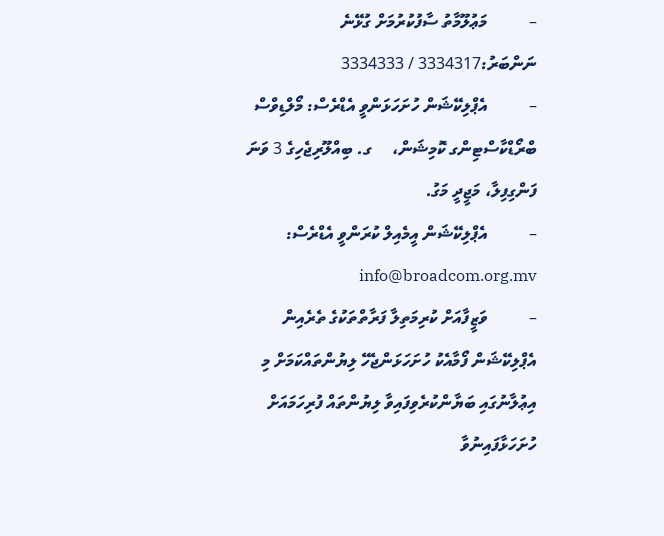–          މަޢުލޫމާތު ސާފުކުރުމަށް ގުޅޭނެ ނަންބަރު:3334317 / 3334333
–          އެޕްލިކޭޝަން ހުށަހަޅަންވީ އެޑްރެސް: މޯލްޑިވްސް ބްރޯޑްކާސްޓިންގ ކޮމިޝަން،     ގ. ބިއްލޫރިޖެހިގެ 3 ވަނަ ފަންގިފިލާ، މަޖީދީ މަގު.
–          އެޕްލިކޭޝަން އީމެއިލް ކުރަންވީ އެޑްރެސް:  info@broadcom.org.mv
–          ވަޒީފާއަށް ކުރިމަތިލާ ފަރާތްތަކުގެ ތެރެއިން އެޕްލިކޭޝަން ފޯމާއެކު ހުށަހަޅަންޖެހޭ ލިޔުންތައްކަމަށް މި އިޢުލާނުގައި ބަޔާންކުރެވިފައިވާ ލިޔުންތައް ފުރިހަމައަށް ހުށަހަޅާފައިނުވާ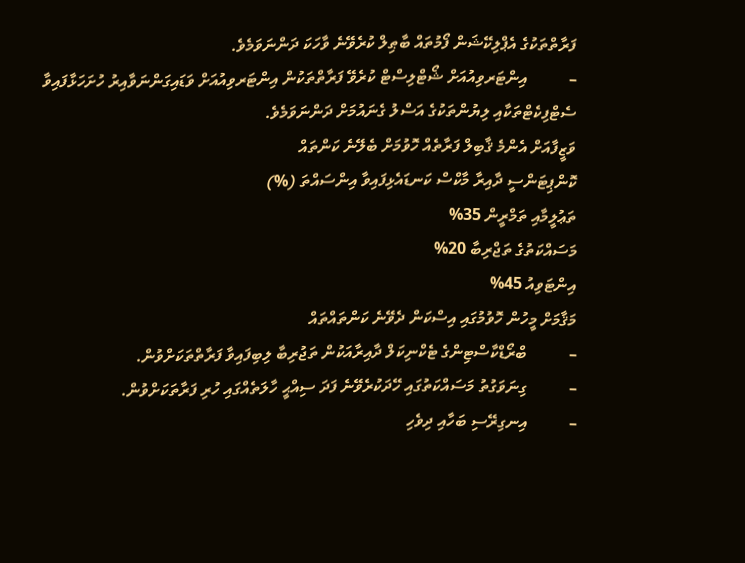ފަރާތްތަކުގެ އެޕްލިކޭޝަން ފޯމުތައް ބާޠިލް ކުރެވޭނެ ވާހަކަ ދަންނަވަމެވެ.
–          އިންޓަރވިއުއަށް ޝޯޓްލިސްޓް ކުރެވޭ ފަރާތްތަކުން އިންޓަރވިއުއަށް ވަޑައިގަންނަވާއިރު ހުށަހަޅާފައިވާ ސެޓްފިކެޓްތަކާއި ލިޔުންތަކުގެ އަސްލު ގެނައުމަށް ދަންނަވަމެވެ.
ވަޒީފާއަށް އެންމެ ޤާބިލް ފަރާތެއް ހޮވުމަށް ބެލޭނެ ކަންތައް
ކޮންޕިޓަންސީ ދާއިރާ މާކްސް ކަނޑައެޅިފައިވާ އިންސައްތަ (%)
ތަޢުލީމާއި ތަމްރީން 35%
މަސައްކަތުގެ ތަޖްރިބާ 20%
އިންޓަވިއު 45%
މަޤާމަށް މީހުން ހޮވުމުގައި އިސްކަން ދެވޭނެ ކަންތައްތައް
–          ބްރޯޑްކާސްޓިންގެ ޓެކްނިކަލް ދާއިރާއަކުން ތަޖުރިބާ ލިބިފައިވާ ފަރާތްތަކަށްވުން.
–          ގިނަވަގުތު މަސައްކަތުގައި ހޭދަކުރެވޭނެ ފަދަ ސިއްޙީ ހާލަތެއްގައި ހުރި ފަރާތަކަށްވުން.
–          އިނގިރޭސި ބަހާއި ދިވެހި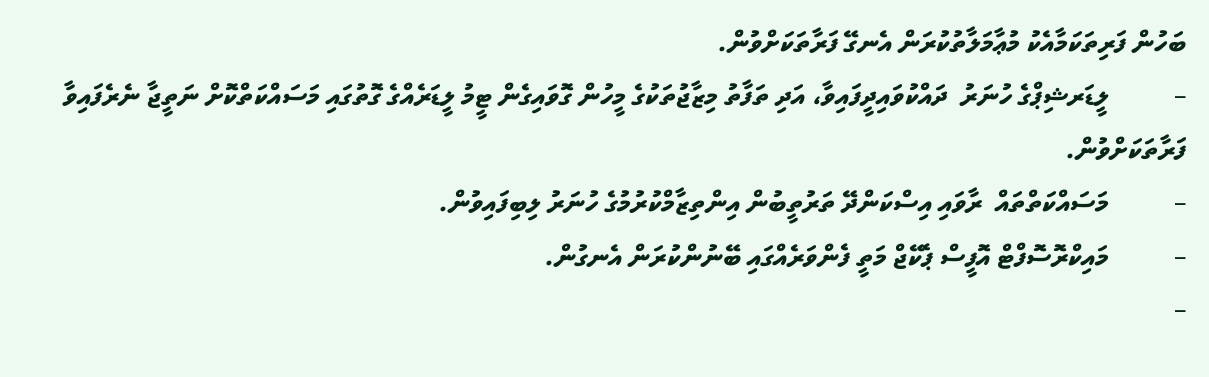ބަހުން ފަރިތަކަމާއެކު މުޢާމަލާތުކުރަން އެނގޭ ފަރާތަކަށްވުން.
–          ލީޑަރޝިޕްގެ ހުނަރު  ދައްކުވައިދީފައިވާ، އަދި ތަފާތު މިޒާޖުތަކުގެ މީހުން ގޮވައިގެން ޓީމު ލީޑަރެއްގެ ގޮތުގައި މަސައްކަތްކޮށް ނަތީޖާ ނެރެފައިވާ ފަރާތަކަށްވުން.
–          މަސައްކަތްތައް  ރާވައި އިސްކަންދޭ ތަރުތީބުން އިންތިޒާމްކުރުމުގެ ހުނަރު ލިބިފައިވުން.
–          މައިކްރޮސޮފްޓް އޮފީސް ޕެކޭޖް މަތީ ފެންވަރެއްގައި ބޭނުންކުރަން އެނގުން.
–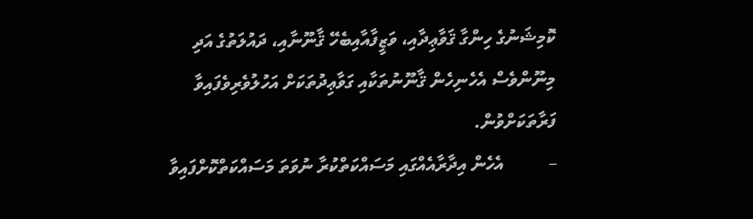ކޮމިޝަނުގެ ހިންގާ ޤަވާޢިދާއި، ވަޒީފާއާއިބެހޭ ޤާނޫނާއި، ދައުލަތުގެ އަދި މިނޫންވެސް އެހެނިހެން ޤާނޫނުތަކާއި ގަވާޢިދުތަކަށް އަހުލުވެރިވެފައިވާ ފަރާތަކަށްވުން.
–          އެހެން އިދާރާއެއްގައި މަސައްކަތްކުރާ ނުވަތަ މަސައްކަތްކޮށްފައިވާ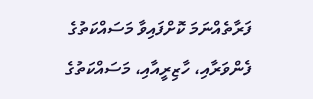ފަރާތެއްނަމަ ކޮށްފައިވާ މަސައްކަތުގެ ފެންވަރާއި، ހާޒިރީއާއި، މަސައްކަތުގެ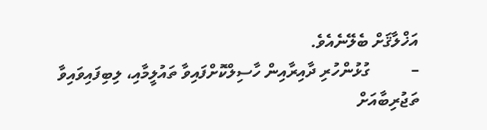އަޚްލާޤަށް ބެލޭނެއެވެ.
–          ގުޅުންހުރި ދާއިރާއިން ހާސިލްކޮށްފައިވާ ތައުލީމާއި، ލިބިފައިވައިވާ ތަޖުރިބާއަށް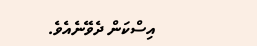އިސްކަން ދެވޭނެއެވެ.